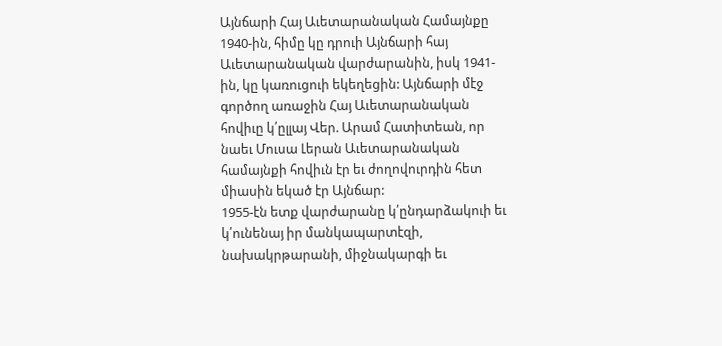Այնճարի Հայ Աւետարանական Համայնքը
1940-ին, հիմը կը դրուի Այնճարի հայ Աւետարանական վարժարանին, իսկ 1941-ին, կը կառուցուի եկեղեցին: Այնճարի մէջ գործող առաջին Հայ Աւետարանական հովիւը կ՛ըլլայ Վեր. Արամ Հատիտեան, որ նաեւ Մուսա Լերան Աւետարանական համայնքի հովիւն էր եւ ժողովուրդին հետ միասին եկած էր Այնճար:
1955-էն ետք վարժարանը կ՛ընդարձակուի եւ կ՛ունենայ իր մանկապարտէզի, նախակրթարանի, միջնակարգի եւ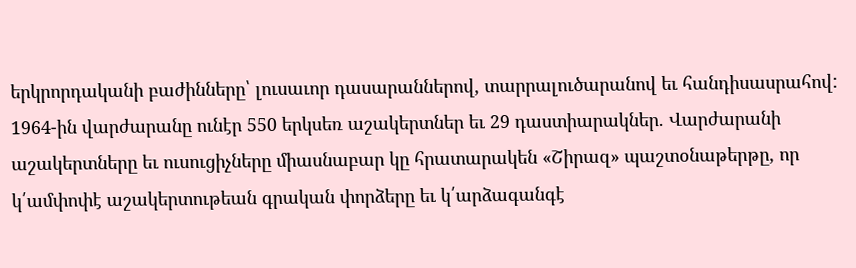երկրորդականի բաժինները՝ լուսաւոր դասարաններով, տարրալուծարանով եւ հանդիսասրահով:
1964-ին վարժարանը ունէր 550 երկսեռ աշակերտներ եւ 29 դաստիարակներ. Վարժարանի աշակերտները եւ ուսուցիչները միասնաբար կը հրատարակեն «Շիրազ» պաշտօնաթերթը, որ կ՛ամփոփէ աշակերտութեան գրական փորձերը եւ կ՛արձագանգէ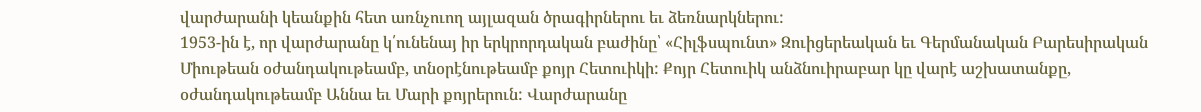վարժարանի կեանքին հետ առնչուող այլազան ծրագիրներու եւ ձեռնարկներու:
1953-ին է, որ վարժարանը կ՛ունենայ իր երկրորդական բաժինը՝ «Հիլֆսպունտ» Զուիցերեական եւ Գերմանական Բարեսիրական Միութեան օժանդակութեամբ, տնօրէնութեամբ քոյր Հետուիկի: Քոյր Հետուիկ անձնուիրաբար կը վարէ աշխատանքը, օժանդակութեամբ Աննա եւ Մարի քոյրերուն: Վարժարանը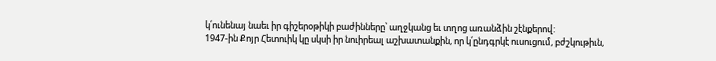կ՛ունենայ նաեւ իր գիշերօթիկի բաժինները՝ աղջկանց եւ տղոց առանձին շէնքերով:
1947-ին Քոյր Հետուիկ կը սկսի իր նուիրեալ աշխատանքին, որ կ՛ընդգրկէ ուսուցում, բժշկութիւն,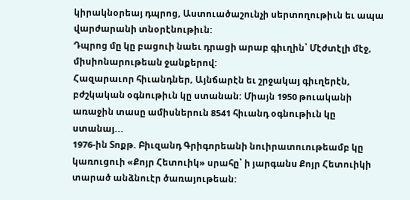կիրակնօրեայ դպրոց, Աստուածաշունչի սերտողութիւն եւ ապա վարժարանի տնօրէնութիւն:
Դպրոց մը կը բացուի նաեւ դրացի արաբ գիւղին՝ Մէժտէլի մէջ, միսիոնարութեան ջանքերով:
Հազարաւոր հիւանդներ, Այնճարէն եւ շրջակայ գիւղերէն, բժշկական օգնութիւն կը ստանան: Միայն 1950 թուականի առաջին տասը ամիսներուն 8541 հիւանդ օգնութիւն կը ստանայ...
1976-ին Տոքթ. Բիւզանդ Գրիգորեանի նուիրատուութեամբ կը կառուցուի «Քոյր Հետուիկ» սրահը՝ ի յարգանս Քոյր Հետուիկի տարած անձնուէր ծառայութեան: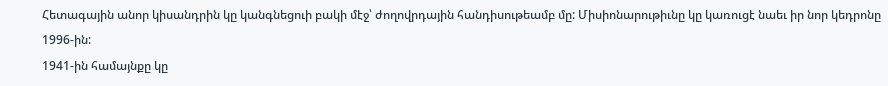Հետագային անոր կիսանդրին կը կանգնեցուի բակի մէջ՝ ժողովրդային հանդիսութեամբ մը: Միսիոնարութիւնը կը կառուցէ նաեւ իր նոր կեդրոնը 1996-ին:
1941-ին համայնքը կը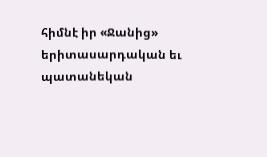հիմնէ իր «Ջանից» երիտասարդական եւ պատանեկան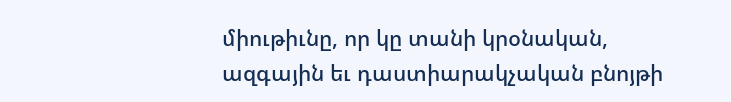միութիւնը, որ կը տանի կրօնական, ազգային եւ դաստիարակչական բնոյթի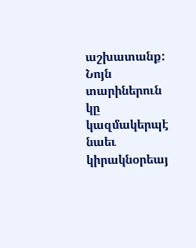աշխատանք: Նոյն տարիներուն կը կազմակերպէ նաեւ կիրակնօրեայ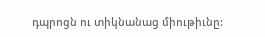դպրոցն ու տիկնանաց միութիւնը: